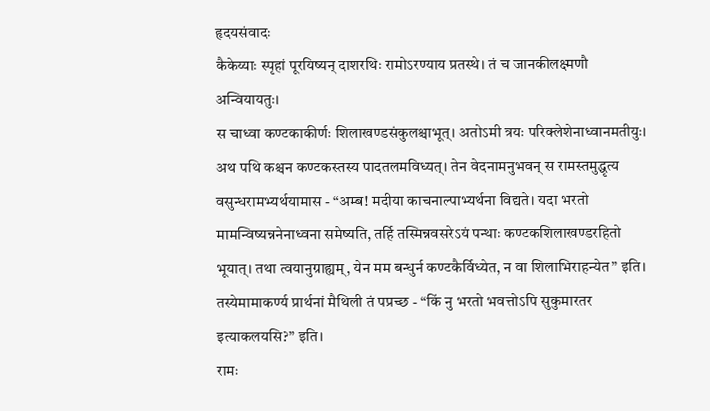हृदयसंवादः
कैकेय्याः स्पृहां पूरयिष्यन् दाशरथिः रामोऽरण्याय प्रतस्थे। तं च जानकीलक्ष्मणौ अन्वियायतुः।
स चाध्वा कण्टकाकीर्णः शिलाखण्डसंकुलश्चाभूत्। अतोऽमी त्रयः परिक्लेशेनाध्वानमतीयुः।
अथ पथि कश्चन कण्टकस्तस्य पादतलमविध्यत्। तेन वेदनामनुभवन् स रामस्तमुद्धृत्य वसुन्धरामभ्यर्थयामास - “अम्ब! मदीया काचनाल्पाभ्यर्थना विद्यते। यदा भरतो मामन्विष्यन्ननेनाध्वना समेष्यति, तर्हि तस्मिन्नवसरेऽयं पन्थाः कण्टकशिलाखण्डरहितो भूयात्। तथा त्वयानुग्राह्यम्, येन मम बन्धुर्न कण्टकैर्विध्येत, न वा शिलाभिराहन्येत” इति।
तस्येमामाकर्ण्य प्रार्थनां मैथिली तं पप्रच्छ - “किं नु भरतो भवत्तोऽपि सुकुमारतर इत्याकलयसि?” इति।
रामः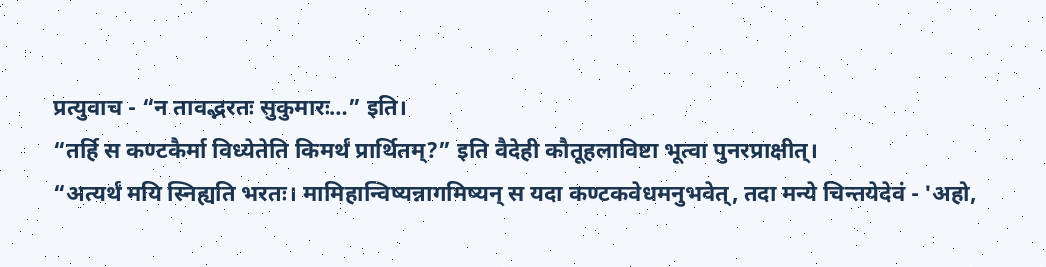प्रत्युवाच - “न तावद्भरतः सुकुमारः…” इति।
“तर्हि स कण्टकैर्मा विध्येतेति किमर्थं प्रार्थितम्?” इति वैदेही कौतूहलाविष्टा भूत्वा पुनरप्राक्षीत्।
“अत्यर्थं मयि स्निह्यति भरतः। मामिहान्विष्यन्नागमिष्यन् स यदा कण्टकवेधमनुभवेत्, तदा मन्ये चिन्तयेदेवं - 'अहो,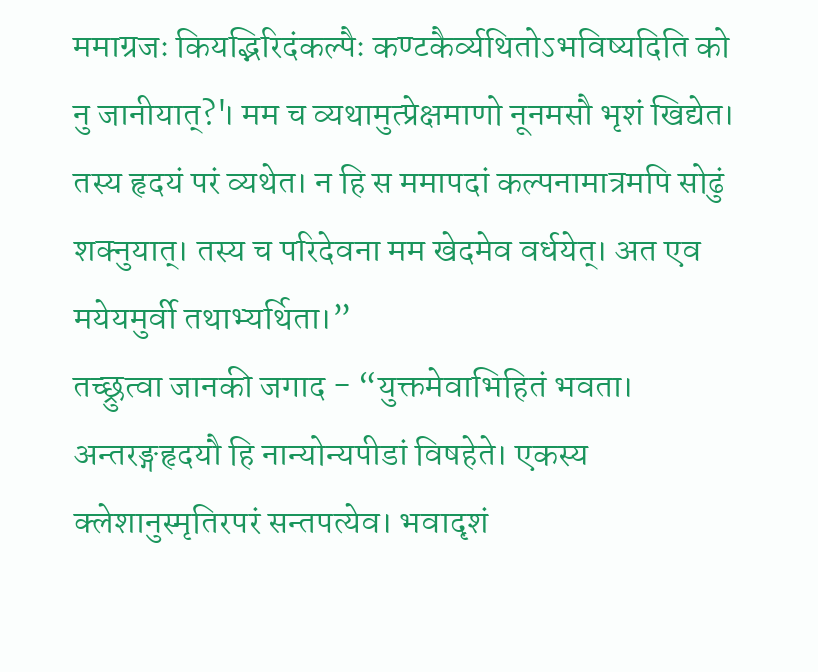ममाग्रजः कियद्भिरिदंकल्पैः कण्टकैर्व्यथितोऽभविष्यदिति को नु जानीयात्?'। मम च व्यथामुत्प्रेक्षमाणो नूनमसौ भृशं खिद्येत। तस्य हृदयं परं व्यथेत। न हि स ममापदां कल्पनामात्रमपि सोढुं शक्नुयात्। तस्य च परिदेवना मम खेदमेव वर्धयेत्। अत एव मयेयमुर्वी तथाभ्यर्थिता।”
तच्छ्रुत्वा जानकी जगाद - “युक्तमेवाभिहितं भवता। अन्तरङ्गहृदयौ हि नान्योन्यपीडां विषहेते। एकस्य क्लेशानुस्मृतिरपरं सन्तपत्येव। भवादृशं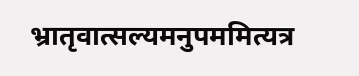भ्रातृवात्सल्यमनुपममित्यत्र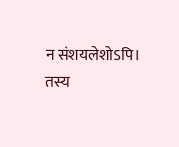न संशयलेशोऽपि। तस्य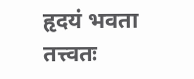हृदयं भवता तत्त्वतः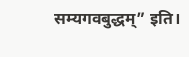सम्यगवबुद्धम्” इति।